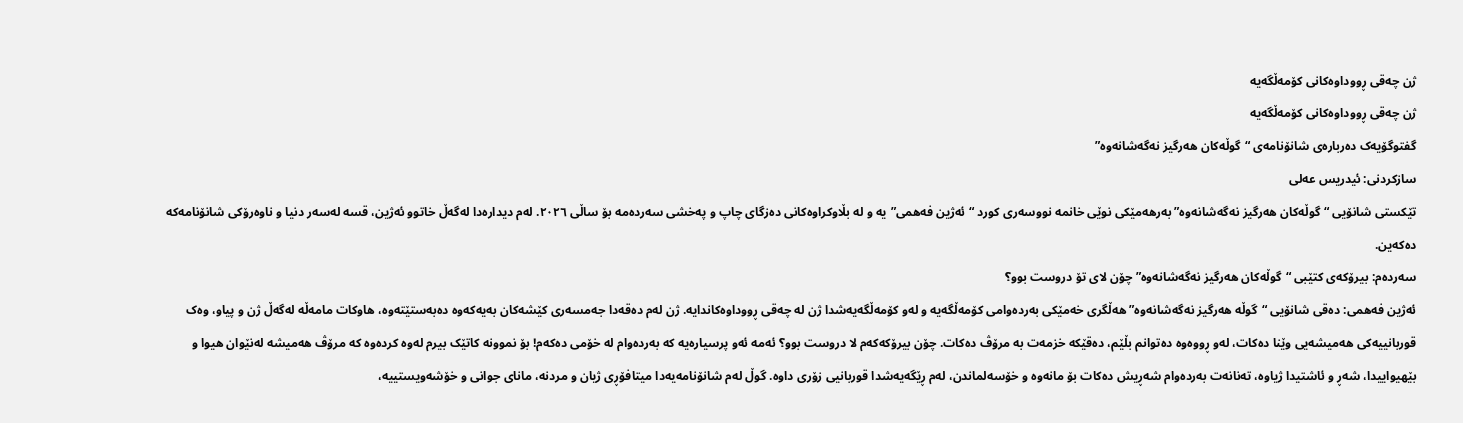ژن چەقی ڕووداوەکانی کۆمەڵگەیە
ژن چەقی ڕووداوەکانی کۆمەڵگەیە
گفتوگۆیەک دەربارەی شانۆنامەی “گوڵەکان هەرگیز نەگەشانەوە”
سازکردنی: ئیدریس عەلی
تێکستی شانۆیی “گوڵەکان هەرگیز نەگەشانەوە” بەرهەمێکی نوێی خانمە نووسەری کورد “ئەژین فەهمی”یە و لە بڵاوکراوەکانی دەزگای چاپ و پەخشی سەردەمە بۆ ساڵی ٢٠٢٦. لەم دیدارەدا لەگەڵ خاتوو ئەژین، قسە لەسەر دنیا و ناوەرۆکی شانۆنامەکە دەکەین.
سەردەم: بیرۆکەی کتێبی “گوڵەکان هەرگیز نەگەشانەوە” چۆن لای تۆ دروست بوو؟
ئەژین فەهمی: دەقی شانۆیی “گوڵە هەرگیز نەگەشانەوە” هەڵگری خەمێکی بەردەوامی کۆمەڵگەیە و لەو کۆمەڵگەیەشدا ژن لە چەقی ڕووداوەکاندایە. ژن لەم دەقەدا جەمسەری کێشەکان بەیەکەوە دەبەستێتەوە، هاوکات مامەڵە لەگەڵ ژن و پیاو، وەک قوربانییەکی هەمیشەیی وێنا دەکات، لەو ڕووەوە دەتوانم بڵێم، دەقێکە خزمەت بە مرۆڤ دەکات. چۆن بیرۆکەکەم لا دروست بوو؟ ئەمە ئەو پرسیارەیە کە بەردەوام لە خۆمی دەکەم! بۆ نموونە کاتێک بیرم لەوە کردەوە کە مرۆڤ هەمیشە لەنێوان هیوا و بێهیواییدا، شەڕ و ئاشتیدا ژیاوە، تەنانەت بەردەوام شەڕیش دەکات بۆ مانەوە و خۆسەلماندن، لەم ڕێگەیەشدا قوربانیی زۆری داوە. گوڵ لەم شانۆنامەیەدا میتافۆڕی ژیان و مردنە، مانای جوانی و خۆشەویستییە،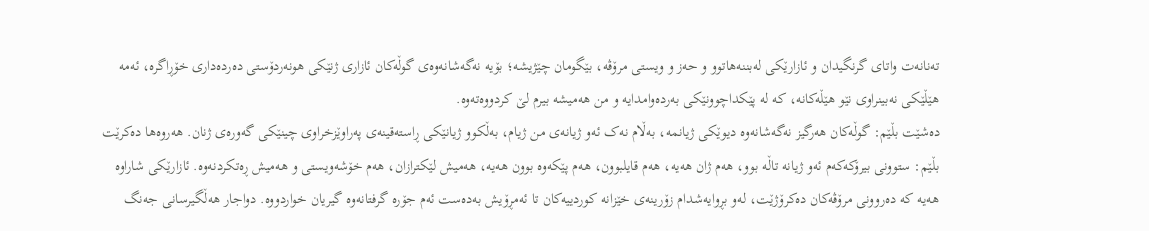تەنانەت واتای گرنگیدان و ئازارێکی لەبننەهاتوو و حەز و ویستی مرۆڤە، بێگومان چێژیشە؛ بۆیە نەگەشانەوەی گوڵەکان ئازاری ژنێکی هونەردۆستی دەردەداری خۆڕاگرە، ئەمە هێڵێکی نەبینراوی نێو هێڵەکانە، کە لە پێکداچوونێکی بەردەوامدایە و من هەمیشە بیرم لێ کردووەتەوە.
دەشێت بڵێم: گوڵەکان هەرگیز نەگەشانەوە دیوێکی ژیانمە، بەڵام نەک ئەو ژیانەی من ژیام، بەڵکوو ژیانێکی ڕاستەقینەی پەراوێزخراوی چینێکی گەورەی ژنان. هەروەها دەکرێت بڵێم: ستوونی بیرۆکەکەم ئەو ژیانە تاڵە بوو، هەم ژان هەیە، هەم قایلبوون، هەم پێکەوە بوون هەیه، هەمیش لێکترازان، هەم خۆشەویستی و هەمیش ڕەتکردنەوە. ئازارێکی شاراوه هەیە کە دەروونی مرۆڤەکان دەکرۆژێت، لەو بڕوایەشدام زۆرینەی خێزانە کوردییەکان تا ئەمڕۆیش بەدەست ئەم جۆرە گرفتانەوە گیریان خواردووە. دواجار هەڵگیرسانی جەنگ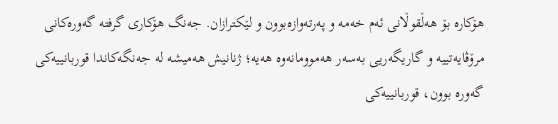هۆکارە بۆ هەڵقوڵانی ئەم خەمە و پەرتەوازەبوون و لێکترازان. جەنگ هۆکاری گرفتە گەورەکانی مرۆڤایەتییە و گاریگەریی بەسەر هەموومانەوە هەیە؛ ژنانیش هەمیشە لە جەنگەکاندا قوربانییەکی گەورە بوون، قوربانییەکی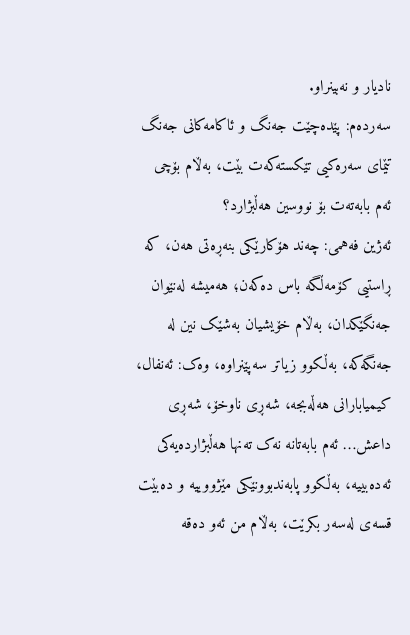نادیار و نەبینراو.
سەردەم: پێدەچێت جەنگ و ئاکامەکانی جەنگ تێمای سەرەکیی تێکستەکەت بێت، بەڵام بۆچی ئەم بابەتەت بۆ نووسین هەڵبژارد؟
ئەژین فەهمی: چەند هۆکارێکی بنەڕەتی هەن، کە ڕاستیی کۆمەڵگە باس دەکەن؛ هەمیشە لەنێوان جەنگێکدان، بەڵام خۆیشیان بەشێک نین لە جەنگەکه، بەڵکوو زیاتر سەپێنراوە، وەک: ئەنفال، کیمیابارانی هەڵەبجە، شەڕی ناوخۆ، شەڕی داعش… ئەم بابەتانە نەک تەنها هەڵبژاردەیەکی ئەدەبییە، بەڵکوو پابەندبوونێکی مێژووییە و دەبێت قسەی لەسەر بکرێت، بەڵام من ئەو دەقە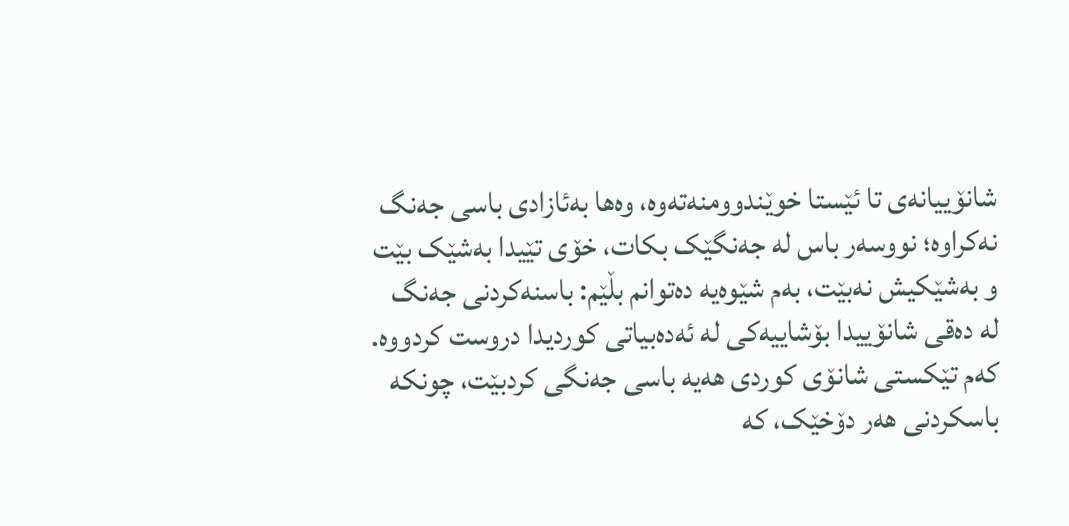شانۆییانەی تا ئێستا خوێندوومنەتەوە، وەها بەئازادی باسی جەنگ نەکراوه؛ نووسەر باس لە جەنگێک بکات، خۆی تێیدا بەشێک بێت و بەشێکیش نەبێت، بەم شێوەیە دەتوانم بڵێم: باسنەکردنی جەنگ لە دەقی شانۆییدا بۆشاییەکی لە ئەدەبیاتی کوردیدا دروست کردووە. کەم تێکستی شانۆی کوردی هەیە باسی جەنگی کردبێت، چونکە باسکردنی هەر دۆخێک، کە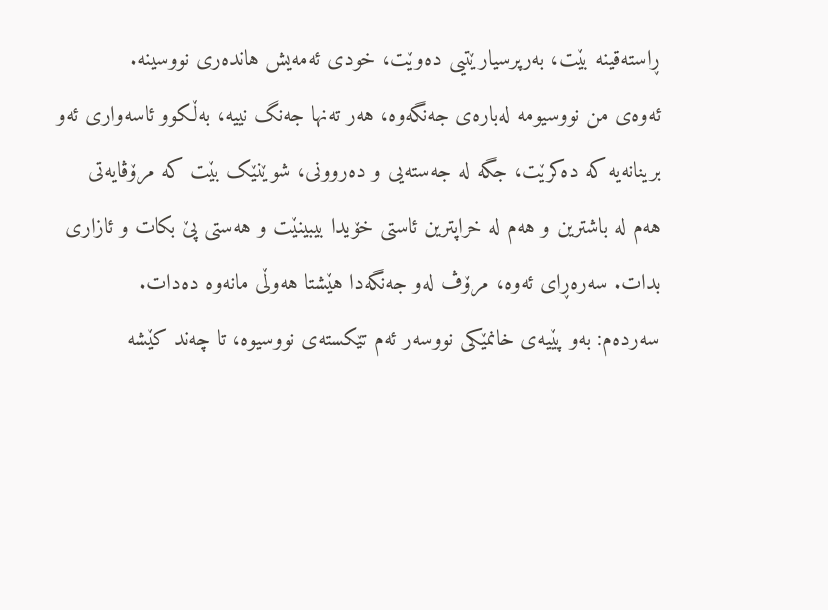ڕاستەقینە بێت، بەرپرسیارێتیی دەوێت، خودی ئەمەیش هاندەری نووسینە.
ئەوەی من نووسیومە لەبارەی جەنگەوە، هەر تەنها جەنگ نییە، بەڵکوو ئاسەواری ئەو برینانەیە کە دەکرێت، جگە لە جەستەیی و دەروونی، شوێنێک بێت کە مرۆڤایەتی هەم لە باشترین و هەم لە خراپترین ئاستی خۆیدا بیبینێت و هەستی پێ بکات و ئازاری بدات. سەرەڕای ئەوه، مرۆڤ لەو جەنگەدا هێشتا هەوڵی مانەوە دەدات.
سەردەم: بەو پێیەی خانمێکی نووسەر ئەم تێکستەی نووسیوە، تا چەند کێشە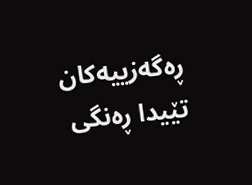ڕەگەزییەکان تێیدا ڕەنگی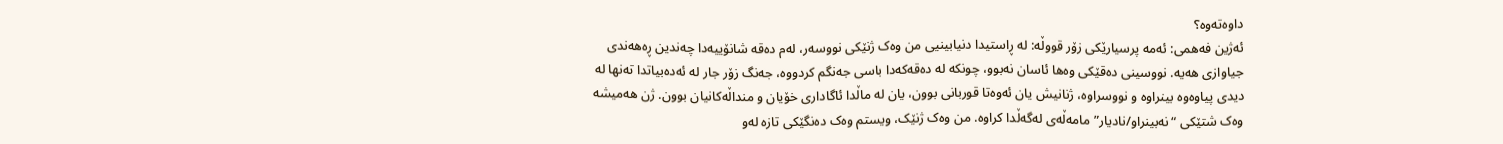داوەتەوە؟
ئەژین فەهمی: ئەمە پرسیارێکی زۆر قووڵە: لە ڕاستیدا دنیابینیی من وەک ژنێکی نووسەر، لەم دەقە شانۆییەدا چەندین ڕەهەندی جیاوازی هەیە. نووسینی دەقێکی وەها ئاسان نەبوو، چونکە لە دەقەکەدا باسی جەنگم کردووە، جەنگ زۆر جار لە ئەدەبیاتدا تەنها لە دیدی پیاوەوە بینراوە و نووسراوە، ژنانیش یان ئەوەتا قوربانی بوون، یان لە ماڵدا ئاگاداری خۆیان و منداڵەکانیان بوون. ژن هەمیشە وەک شتێکی “نەبینراو/نادیار” مامەڵەی لەگەڵدا کراوە. من وەک ژنێک، ویستم وەک دەنگێکی تازە لەو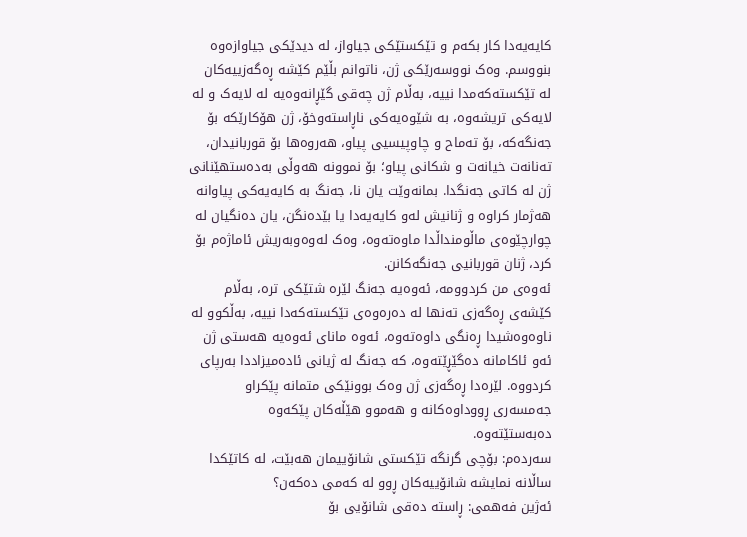کایەیەدا کار بکەم و تێکستێکی جیاواز، لە دیدێکی جیاوازەوە بنووسم. وەک نووسەرێکی ژن، ناتوانم بڵێم کێشە ڕەگەزییەکان لە تێکستەکەمدا نییە، بەڵام ژن چەقی گێڕانەوەیه لە لایەک و لە لایەکی تریشەوە، بە شێوەیەکی ناڕاستەوخۆ، ژن هۆکارێکە بۆ جەنگەکە، بۆ تەماح و چاوپیسیی پیاو، هەروەها بۆ قوربانیدان، تەنانەت خیانەت و شکانی پیاو؛ بۆ نموونە هەوڵی بەدەستهێنانی ژن لە کاتی جەنگدا. بمانەوێت یان نا، جەنگ بە کایەیەکی پیاوانە هەژمار کراوە و ژنانیش لەو کایەیەدا یا بێدەنگن، یان دەنگیان لە چوارچێوەی ماڵومنداڵدا ماوەتەوە، وەک لەوەوبەریش ئاماژەم بۆ کرد، ژنان قوربانیی جەنگەکانن.
ئەوەی من کردوومە، ئەوەیە جەنگ لێرە شتێکی ترە، بەڵام کێشەی ڕەگەزی تەنها لە دەرەوەی تێکستەکەدا نییە، بەڵکوو لە ناوەوەشیدا ڕەنگی داوەتەوە، ئەوە مانای ئەوەیە هەستی ژن ئەو ئاکامانە دەگێڕێتەوە، کە جەنگ لە ژیانی ئادەمیزاددا بەرپای کردووە. لێرەدا ڕەگەزی ژن وەک بوونێکی متمانە پێکراو جەمسەری ڕووداوەکانە و هەموو هێڵەکان پێکەوە دەبەستێتەوە.
سەردەم: بۆچی گرنگە تێکستی شانۆییمان هەبێت، لە کاتێکدا ساڵانە نمایشە شانۆییەکان ڕوو لە کەمی دەکەن؟
ئەژین فەهمی: ڕاستە دەقی شانۆیی بۆ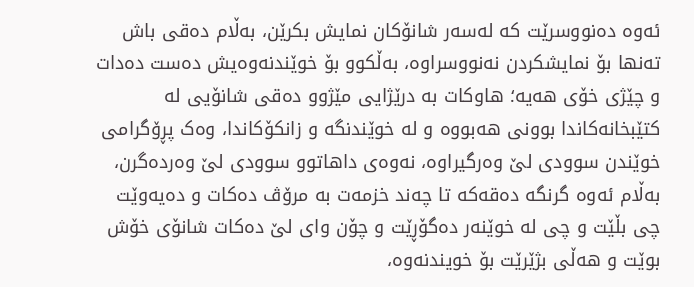ئەوە دەنووسرێت کە لەسەر شانۆکان نمایش بکرێن، بەڵام دەقی باش تەنها بۆ نمایشکردن نەنووسراوە، بەڵکوو بۆ خوێندنەوەیش دەست دەدات و چێژی خۆی هەیە؛ هاوکات بە درێژایی مێژوو دەقی شانۆیی لە کتێبخانەکاندا بوونی هەبووە و لە خوێندنگە و زانکۆکاندا، وەک پڕۆگرامی خوێندن سوودی لێ وەرگیراوە، نەوەی داهاتوو سوودی لێ وەردەگرن، بەڵام ئەوە گرنگە دەقەکە تا چەند خزمەت بە مرۆڤ دەکات و دەیەوێت چی بڵێت و چی لە خوێنەر دەگۆڕێت و چۆن وای لێ دەکات شانۆی خۆش بوێت و هەڵی بژێرێت بۆ خویندنەوە،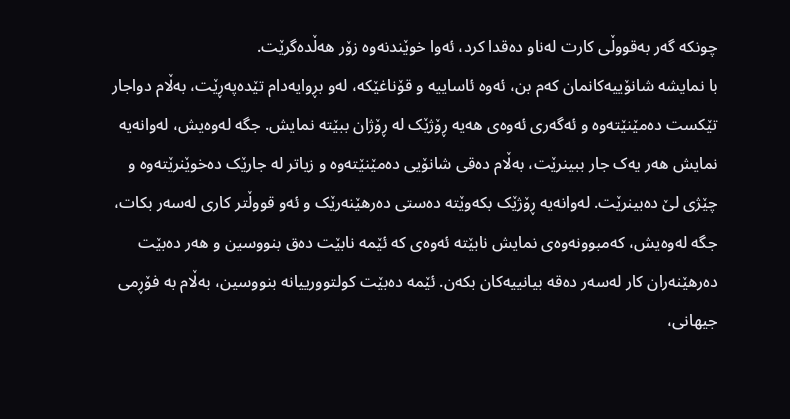چونکە گەر بەقووڵی کارت لەناو دەقدا کرد، ئەوا خوێندنەوە زۆر هەڵدەگرێت.
با نمایشە شانۆییەکانمان کەم بن، ئەوە ئاساییه و قۆناغێکە، لەو بڕوایەدام تێدەپەڕێت، بەڵام دواجار تێکست دەمێنێتەوە و ئەگەری ئەوەی هەیە ڕۆژێک لە ڕۆژان ببێتە نمایش. جگە لەوەیش، لەوانەیە نمایش هەر یەک جار ببینرێت، بەڵام دەقی شانۆیی دەمێنێتەوە و زیاتر لە جارێک دەخوێنرێتەوە و چێژی لێ دەبینرێت. لەوانەیە ڕۆژێک بکەوێتە دەستی دەرهێنەرێک و ئەو قووڵتر کاری لەسەر بکات، جگە لەوەیش، کەمبوونەوەی نمایش نابێتە ئەوەی کە ئێمە نابێت دەق بنووسین و هەر دەبێت دەرهێنەران کار لەسەر دەقە بیانییەکان بکەن. ئێمە دەبێت کولتوورییانە بنووسین، بەڵام بە فۆڕمی جیهانی،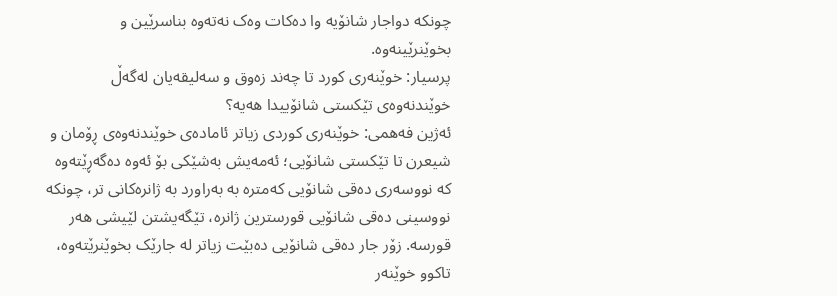چونکە دواجار شانۆیە وا دەکات وەک نەتەوە بناسرێین و بخوێنرێینەوە.
پرسیار: خوێنەری کورد تا چەند زەوق و سەلیقەیان لەگەڵ خوێندنەوەی تێکستی شانۆییدا هەیە؟
ئەژین فەهمی: خوێنەری کوردی زیاتر ئامادەی خوێندنەوەی ڕۆمان و شیعرن تا تێکستی شانۆیی؛ ئەمەیش بەشێکی بۆ ئەوە دەگەڕێتەوە کە نووسەری دەقی شانۆیی کەمترە بە بەراورد بە ژانرەکانی تر، چونکە نووسینی دەقی شانۆیی قورسترین ژانرە، تێگەیشتن لێیشی هەر قورسە. زۆر جار دەقی شانۆیی دەبێت زیاتر لە جارێک بخوێنرێتەوە، تاکوو خوێنەر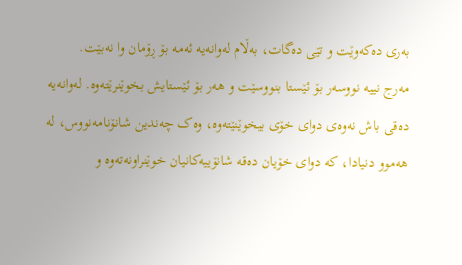بەری دەکەوێت و تێی دەگات، بەڵام لەوانەیە ئەمە بۆ ڕۆمان وا نەبێت.
مەرج نییە نووسەر بۆ ئێستا بنووسێت و هەر بۆ ئێستایش بخوێنرێتەوە. لەوانەیە دەقی باش نەوەی دوای خۆی بیخوێنێتەوە، وەک چەندین شانۆنامەنووس، لە هەموو دنیادا، کە دوای خۆیان دەقە شانۆییەکانیان خوێنراونەتەوە و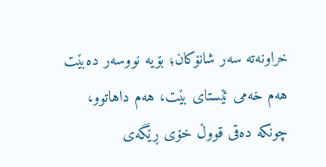خراونەتە سەر شانۆکان؛ بۆیە نووسەر دەبێت هەم خەمی ئێستای بێت، هەم داهاتوو، چونکە دەقی قووڵ خۆی ڕێگەی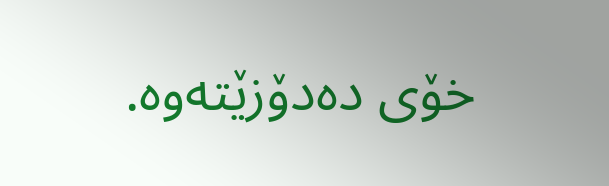خۆی دەدۆزێتەوە.